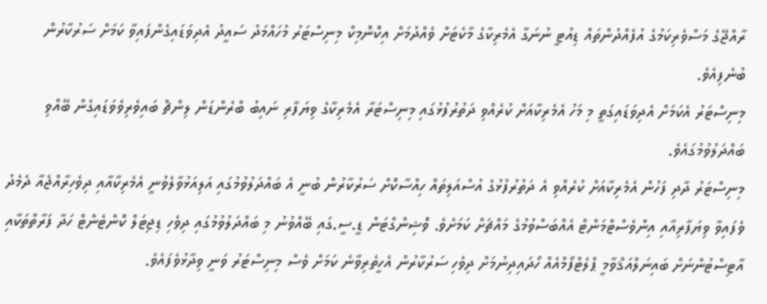ރާއްޖޭގެ މަސްވެރިކަމުގެ އުފެއްދުންތައް ޑިއުޓީ ނުނަގާ އެމެރިކާގެ މާކެޓަށް ވެއްދުމަށް އިކޮނޮމިކް މިނިސްޓަރު މުހައްމަދު ސައީދު އެދިވަޑައިގެންފައިވާ ކަމަށް ސަރުކާރުން ބުނެފިއެވެ.
މިނިސްޓަރު އެކަމަށް އެދިވަޑައިގަތީ މި މަހު އެމެރިކާއަށް ކުރެއްވި ދަތުރުފުޅުގައި މިނިސްޓަރާ އެމެރިކާގެ ވިޔަފާރި ނައިބު ބްރެންޑަން ލިންޗް ބައިވެރިވެވަޑައިގެން ބޭއްވި ބައްދަލުވުމުގައެވެ.
މިނިސްޓަރު ދާދި ފަހުން އެމެރިކާއަށް ކުރެއްވި އެ ދަތުރުފުޅުގެ އުސްއަލިތައް ހިއްސާކޮށް ސަރުކާރުން ބުނީ އެ ބައްދަލުވުމުގައި އަލިއަޅުވާލެވުނީ އެމެރިކާއާއި ދިވެހިރާއްޖެއާ ދެމެދު ވެފައިވާ ވިޔަފާރިއާއި އިންވެސްޓްމަންޓް އެއްބަސްވުމުގެ މައްޗަށް ކަމަށެވެ. ވޮޝިންގްޓަން ޑީ.ސީ.ގައި ބޭއްވުނު މި ބައްދަލުވުމުގައި ދިވެހި ޑިޖިޓަލް ކޮންޓެންޓް ހަދާ ފަރާތްތަކާއި އާޓިސްޓުންނަށް ބައިނަލްއަޤްވާމީ ޕްލެޓްފޯމްއެއް ހޯދައިދިނުމަށް ދިވެހި ސަރުކާރުން އެހީތެރިވާނެ ކަމަށް ވެސް މިނިސްޓަރު ވަނީ ވިދާޅުވެފައެވެ.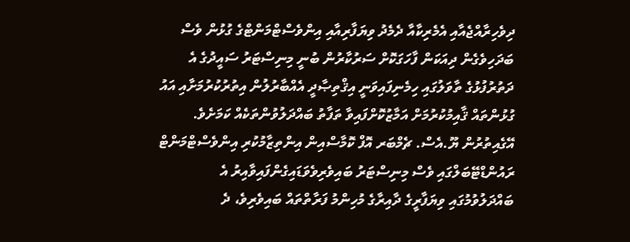ދިވެހިރާއްޖެއާއި އެމެރިކާއާ ދެމެދު ވިޔަފާރިއާއި އިންވެސްޓްމަންޓްގެ ގުޅުން ވެސް ބަދަހިވެގެން ދިއަކަން ފާހަގަކޮށް ސަރުކާރުން ބުނީ މިނިސްޓަރު ސައީދުގެ އެ ދަތުރުފުޅުގެ ތާވަލުގައި ހިމެނިފައިވަނީ އިޤްތިޞާދީ އެއްބާރުލުން އިތުރުކުރުމަށާއި އައު ގުޅުންތައް ޤާއިމުކުރުމަށް އަމާޒުކޮށްފައިވާ ތަފާތު ބައްދަލުވުންތަކެއް ކަމަށެވެ.
އޭގެއިތުރުން ޔޫ.އެސް. ޗެމްބަރ އޮފް ކޮމާސްއިން އިންތިޒާމުކުރި އިންވެސްޓްމަންޓް ރައުންޑްޓޭބަލްގައި ވެސް މިނިސްޓަރު ބައިވެރިވެވަޑައިގެންފައިވާއިރު އެ ބައްދަލުވުމުގައި ވިޔަފާރީގެ ދާއިރާގެ މުހިންމު ފަރާތްތައް ބައިވެރިވެ، ދެ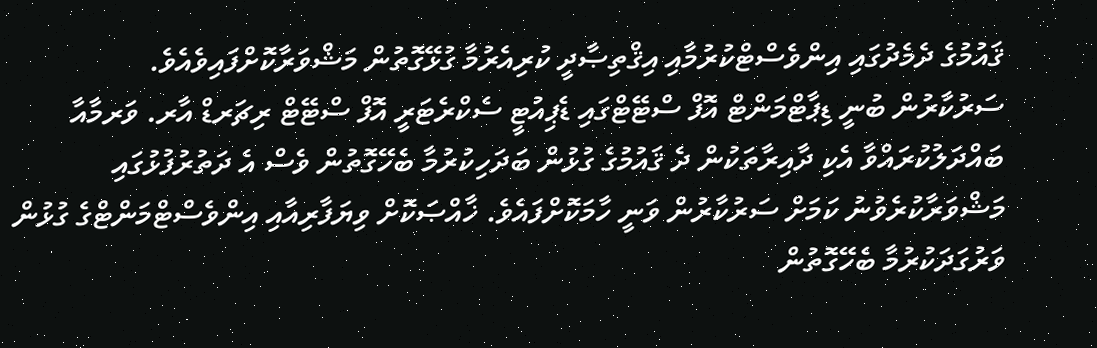ޤައުމުގެ ދެމެދުގައި އިންވެސްޓްކުރުމާއި އިޤްތިޞާދީ ކުރިއެރުމާ ގުޅޭގޮތުން މަޝްވަރާކޮށްފައިވެއެވެ.
ސަރުކާރުން ބުނީ ޑިޕާޓްމަންޓް އޮފް ސްޓޭޓްގައި ޑެޕިއުޓީ ސެކްރެޓަރީ އޮފް ސްޓޭޓް ރިޗަރޑް އާރ. ވަރމާއާ ބައްދަލުކުރައްވާ އެކި ދާއިރާތަކުން ދެ ޤައުމުގެ ގުޅުން ބަދަހިކުރުމާ ބެހޭގޮތުން ވެސް އެ ދަތުރުފުޅުގައި މަޝްވަރާކުރެވުނު ކަމަށް ސަރުކާރުން ވަނީ ހާމަކޮށްފައެވެ. ޚާއްޞަކޮށް ވިޔަފާރިއާއި އިންވެސްޓްމަންޓްގެ ގުޅުން ވަރުގަދަކުރުމާ ބެހޭގޮތުން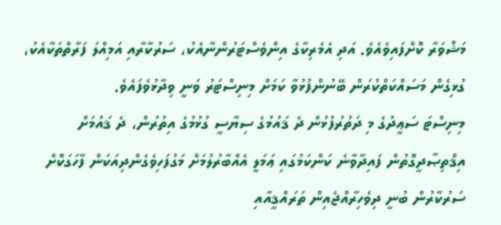މަޝްވަރާ ކޮށްފައިވެއެވެ. އަދި އެމެރިކާގެ އިންވެސްޓަރުންނާއެކު، ސަރުކާރާއި އަމިއްލަ ފަރާތްތަކާއެކު، ގުޅިގެން މަސައްކަތްކުރަން ބޭނުންފުޅުވާ ކަމަށް މިނިސްޓަރު ވަނީ ވިދާޅުވެފައެވެ.
މިނިސްޓަ ސަޢީދުގެ މި ދަތުރުފުޅުން ދެ ޤައުމުގެ ސިޔާސީ ގުޅުމުގެ އިތުރުން، ދެ ޤައުމަށް އިޤްތިޞާދީގޮތުން ފައިދާވާނެ ކަންކަމުގައި ޢަމަލީ އެއްބާރުލުމަށް މަގުފަހިވެގެންދިއަކަން ފާހަގަކޮށް ސަރުކާރުން ބުނީ ދިވެހިރާއްޖެއިން ތަރައްޤީއާއި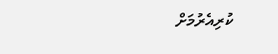ކުރިއެރުމަށް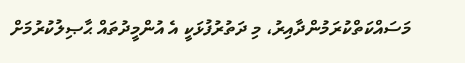މަސައްކަތްކުރަމުންދާއިރު، މި ދަތުރުފުޅަކީ އެ އުންމީދުތައް ޙާޞިލުކުރުމަށް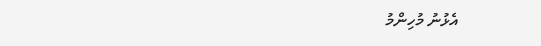އެޅުނު މުހިންމު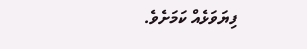ފިޔަވަޅެއް ކަމަށެވެ.